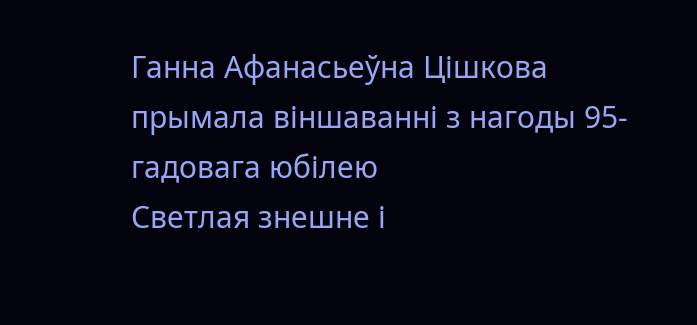Ганна Афанасьеўна Цішкова прымала віншаванні з нагоды 95-гадовага юбілею
Светлая знешне і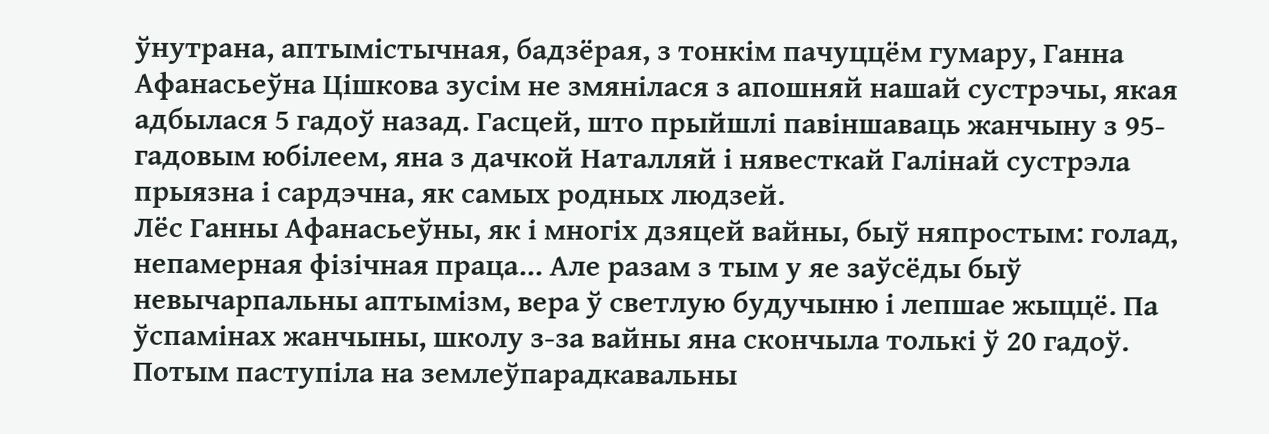ўнутрана, аптымістычная, бадзёрая, з тонкім пачуццём гумару, Ганна Афанасьеўна Цішкова зусім не змянілася з апошняй нашай сустрэчы, якая адбылася 5 гадоў назад. Гасцей, што прыйшлі павіншаваць жанчыну з 95-гадовым юбілеем, яна з дачкой Наталляй і нявесткай Галінай сустрэла прыязна і сардэчна, як самых родных людзей.
Лёс Ганны Афанасьеўны, як і многіх дзяцей вайны, быў няпростым: голад, непамерная фізічная праца... Але разам з тым у яе заўсёды быў невычарпальны аптымізм, вера ў светлую будучыню і лепшае жыццё. Па ўспамінах жанчыны, школу з-за вайны яна скончыла толькі ў 20 гадоў. Потым паступіла на землеўпарадкавальны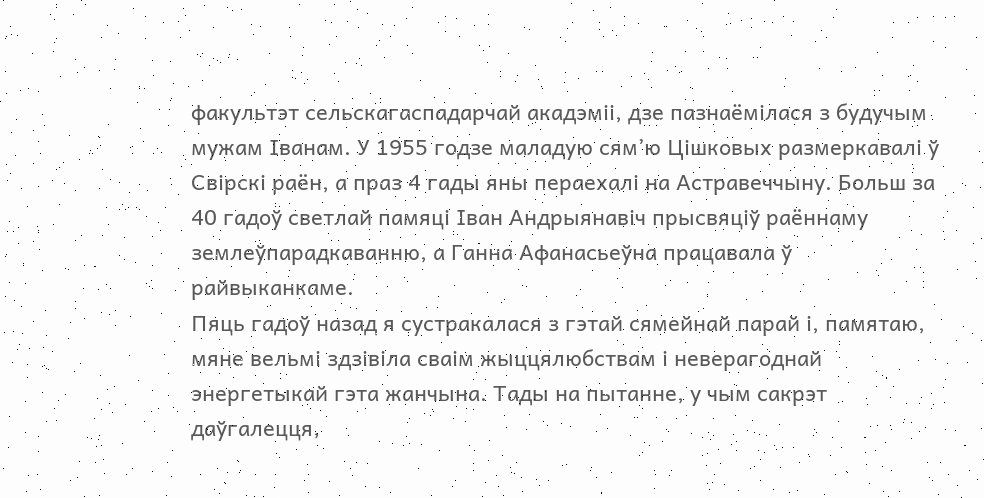факультэт сельскагаспадарчай акадэміі, дзе пазнаёмілася з будучым мужам Іванам. У 1955 годзе маладую сям’ю Цішковых размеркавалі ў Свірскі раён, а праз 4 гады яны пераехалі на Астравеччыну. Больш за 40 гадоў светлай памяці Іван Андрыянавіч прысвяціў раённаму землеўпарадкаванню, а Ганна Афанасьеўна працавала ў райвыканкаме.
Пяць гадоў назад я сустракалася з гэтай сямейнай парай і, памятаю, мяне вельмі здзівіла сваім жыццялюбствам і неверагоднай энергетыкай гэта жанчына. Тады на пытанне, у чым сакрэт даўгалецця,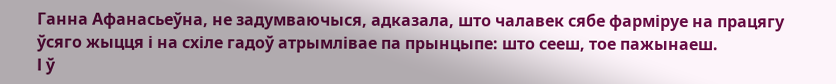Ганна Афанасьеўна, не задумваючыся, адказала, што чалавек сябе фарміруе на працягу ўсяго жыцця і на схіле гадоў атрымлівае па прынцыпе: што сееш, тое пажынаеш.
І ў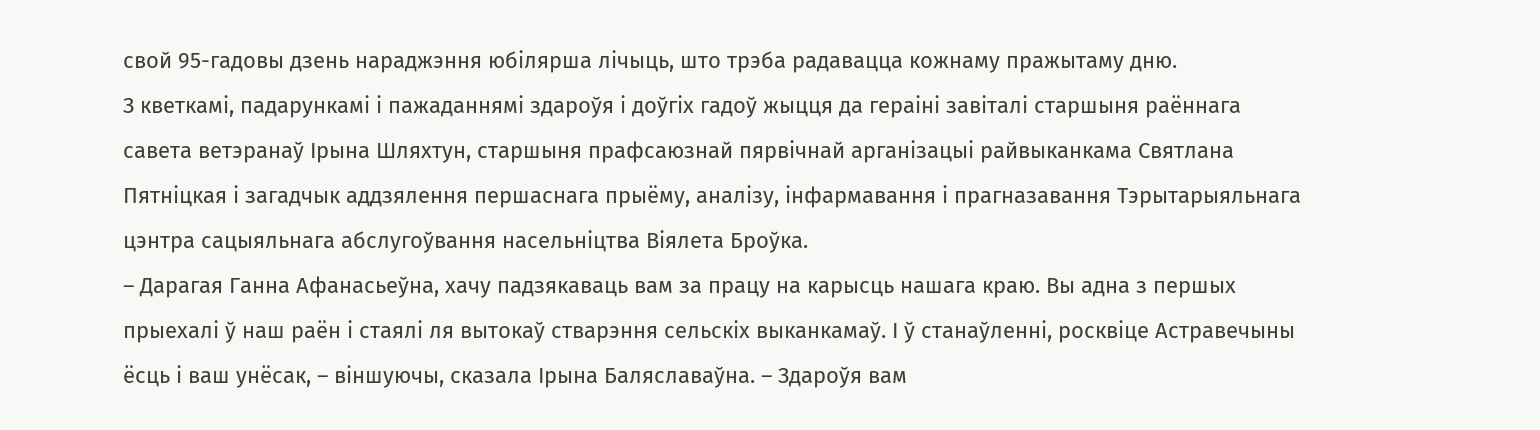свой 95-гадовы дзень нараджэння юбілярша лічыць, што трэба радавацца кожнаму пражытаму дню.
З кветкамі, падарункамі і пажаданнямі здароўя і доўгіх гадоў жыцця да гераіні завіталі старшыня раённага савета ветэранаў Ірына Шляхтун, старшыня прафсаюзнай пярвічнай арганізацыі райвыканкама Святлана Пятніцкая і загадчык аддзялення першаснага прыёму, аналізу, інфармавання і прагназавання Тэрытарыяльнага цэнтра сацыяльнага абслугоўвання насельніцтва Віялета Броўка.
– Дарагая Ганна Афанасьеўна, хачу падзякаваць вам за працу на карысць нашага краю. Вы адна з першых прыехалі ў наш раён і стаялі ля вытокаў стварэння сельскіх выканкамаў. І ў станаўленні, росквіце Астравечыны ёсць і ваш унёсак, – віншуючы, сказала Ірына Баляславаўна. – Здароўя вам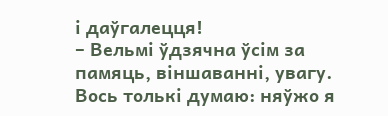і даўгалецця!
– Вельмі ўдзячна ўсім за памяць, віншаванні, увагу. Вось толькі думаю: няўжо я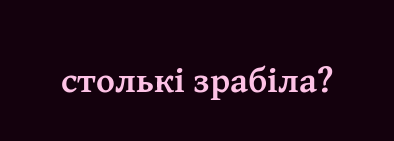столькі зрабіла?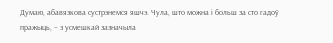Думаю, абавязкова сустрэнемся яшчэ. Чула, што можна і больш за сто гадоў пражыць, – з усмешкай зазначыла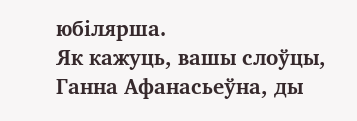юбілярша.
Як кажуць, вашы слоўцы, Ганна Афанасьеўна, ды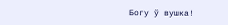Богу ў вушка!